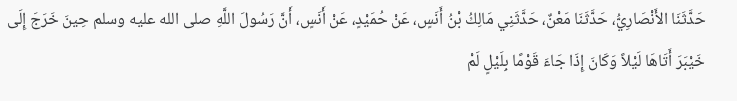حَدَّثَنَا الأَنْصَارِيُّ، حَدَّثَنَا مَعْنٌ، حَدَّثَنِي مَالِكُ بْنُ أَنَسٍ، عَنْ حُمَيْدٍ، عَنْ أَنَسٍ، أَنَّ رَسُولَ اللَّهِ صلى الله عليه وسلم حِينَ خَرَجَ إِلَى خَيْبَرَ أَتَاهَا لَيْلاً وَكَانَ إِذَا جَاءَ قَوْمًا بِلَيْلٍ لَمْ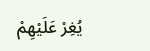يُغِرْ عَلَيْهِمْ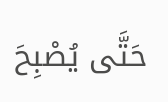حَتَّى يُصْبِحَ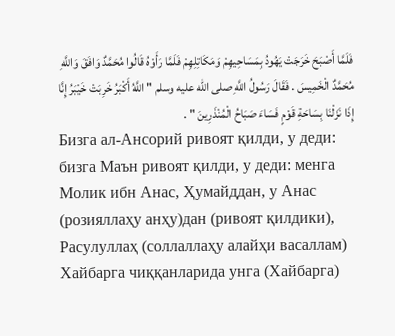فَلَمَّا أَصْبَحَ خَرَجَتْ يَهُودُ بِمَسَاحِيهِمْ وَمَكَاتِلِهِمْ فَلَمَّا رَأَوْهُ قَالُوا مُحَمَّدٌ وَافَقَ وَاللَّهِ مُحَمَّدٌ الْخَمِيسَ . فَقَالَ رَسُولُ اللَّهِ صلى الله عليه وسلم " اللَّهُ أَكْبَرُ خَرِبَتْ خَيْبَرُ إِنَّا إِذَا نَزَلْنَا بِسَاحَةِ قَوْمٍ فَسَاءَ صَبَاحُ الْمُنْذَرِينَ " .
Бизга ал-Ансорий ривоят қилди, у деди: бизга Маън ривоят қилди, у деди: менга Молик ибн Анас, Ҳумайддан, у Анас (розияллаҳу анҳу)дан (ривоят қилдики), Расулуллаҳ (соллаллаҳу алайҳи васаллам) Хайбарга чиққанларида унга (Хайбарга)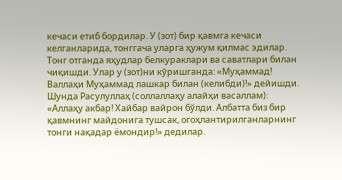кечаси етиб бордилар. У (зот) бир қавмга кечаси келганларида, тонггача уларга ҳужум қилмас эдилар. Тонг отганда яҳудлар белкураклари ва саватлари билан чиқишди. Улар у (зот)ни кўришганда: «Муҳаммад! Валлаҳи Муҳаммад лашкар билан (келибди)!» дейишди. Шунда Расулуллаҳ (соллаллаҳу алайҳи васаллам): «Аллаҳу акбар! Хайбар вайрон бўлди. Албатта биз бир қавмнинг майдонига тушсак, огоҳлантирилганларнинг тонги нақадар ёмондир!» дедилар.